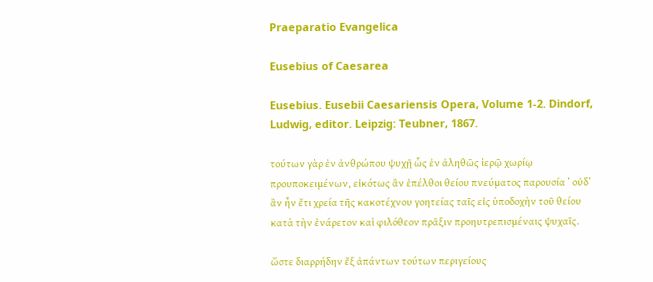Praeparatio Evangelica

Eusebius of Caesarea

Eusebius. Eusebii Caesariensis Opera, Volume 1-2. Dindorf, Ludwig, editor. Leipzig: Teubner, 1867.

τούτων γὰρ ἐν ἀνθρώπου ψυχῇ ὧς ἐν ἀληθῶς ἱερῷ χωρίῳ προυποκειμένων, εἰκότως ἂν ἐπέλθοι θείου πνεύματος παρουσία ’ οὐδ’ ἂν ἦν ἔτι χρεία τῆς κακοτέχνου γοητείας ταῖς εἰς ὑποδοχὴν τοῦ θείου κατὰ τὴν ἐνάρετον καὶ φιλόθεον πρᾶξιν προηυτρεπισμέναις ψυχαῖς.

ὥστε διαρρήδην ἔξ ἀπάντων τούτων περιγείους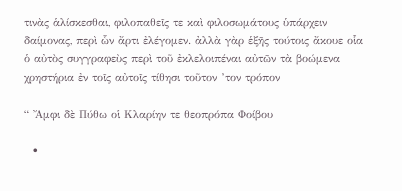τινὰς ἁλίσκεσθαι, φιλοπαθεῖς τε καὶ φιλοσωμάτους ὑπάρχειν δαίμονας, περὶ ὧν ἄρτι ἐλέγομεν. ἀλλὰ γὰρ ἑξῆς τούτοις ἄκουε οἷα ὁ αὐτὸς συγγραφεὺς περὶ τοῦ ἐκλελοιπέναι αὐτῶν τὰ βοώμενα χρηστήρια ἐν τοῖς αὐτοῖς τίθησι τοῦτον ’τον τρόπον

“ Ἄμφι δὲ Πύθω οἱ Κλαρίην τε θεοπρόπα Φοίβου

  •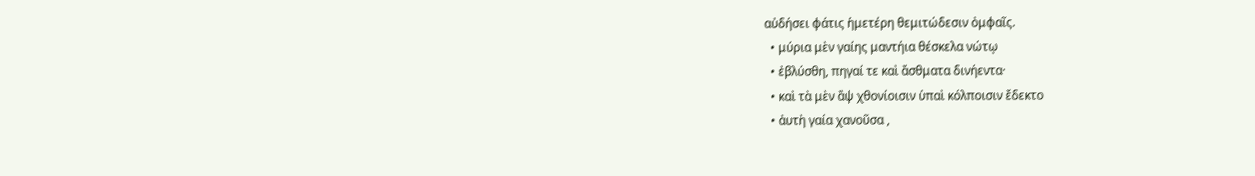αὐδήσει φάτις ἡμετέρη θεμιτώδεσιν ὀμφαῖς.
  • μύρια μὲν γαίης μαντήια θέσκελα νώτῳ
  • ἐβλύσθη, πηγαί τε καὶ ἄσθματα δινήεντα·
  • καὶ τὰ μὲν ἂψ χθονίοισιν ὑπαὶ κόλποισιν ἔδεκτο
  • ἀυτὴ γαία χανοῦσα ,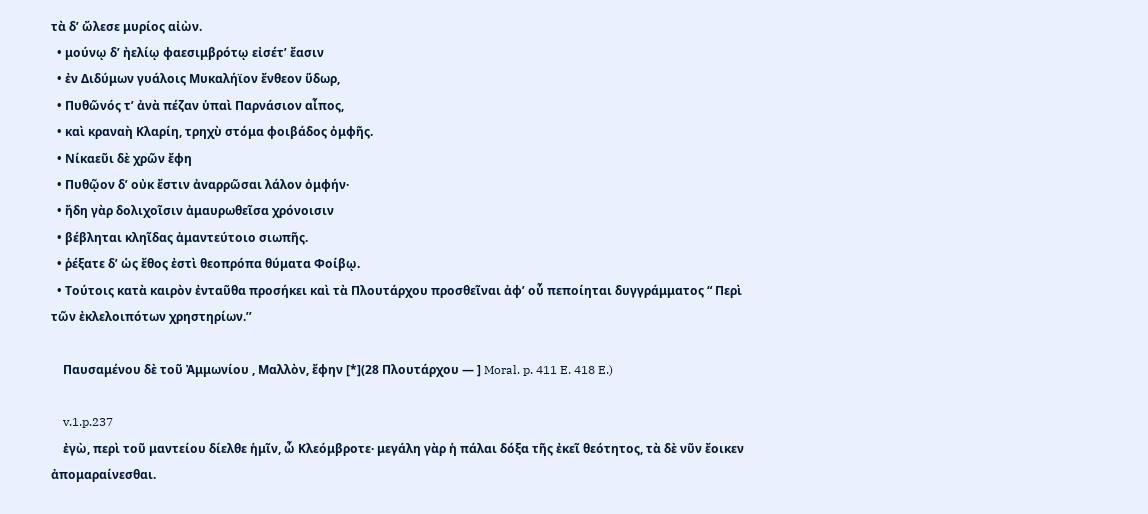τὰ δ’ ὤλεσε μυρίος αἰὼν.
  • μούνῳ δ’ ἠελίῳ φαεσιμβρότῳ εἰσέτ’ ἔασιν
  • ἐν Διδύμων γυάλοις Μυκαλήϊον ἔνθεον ὕδωρ,
  • Πυθῶνός τ’ ἀνὰ πέζαν ὑπαὶ Παρνάσιον αἶπος,
  • καὶ κραναὴ Κλαρίη, τρηχὺ στόμα φοιβάδος ὀμφῆς.
  • Νίκαεῦι δὲ χρῶν ἔφη
  • Πυθῷον δ’ οὐκ ἔστιν ἀναρρῶσαι λάλον ὀμφήν·
  • ἤδη γὰρ δολιχοῖσιν ἀμαυρωθεῖσα χρόνοισιν
  • βέβληται κληῖδας ἀμαντεύτοιο σιωπῆς.
  • ῥέξατε δ’ ὡς ἔθος ἐστὶ θεοπρόπα θύματα Φοίβῳ.
  • Τούτοις κατὰ καιρὸν ἐνταῦθα προσήκει καὶ τὰ Πλουτάρχου προσθεῖναι ἀφ’ οὗ πεποίηται δυγγράμματος “ Περὶ τῶν ἐκλελοιπότων χρηστηρίων.’’

    Παυσαμένου δὲ τοῦ Ἀμμωνίου , Μαλλὸν, ἔφην [*](28 Πλουτάρχου — ] Moral. p. 411 E. 418 E.)

    v.1.p.237
    ἐγὼ, περὶ τοῦ μαντείου δίελθε ἡμῖν, ὦ Κλεόμβροτε· μεγάλη γὰρ ἡ πάλαι δόξα τῆς ἐκεῖ θεότητος, τὰ δὲ νῦν ἔοικεν ἀπομαραίνεσθαι.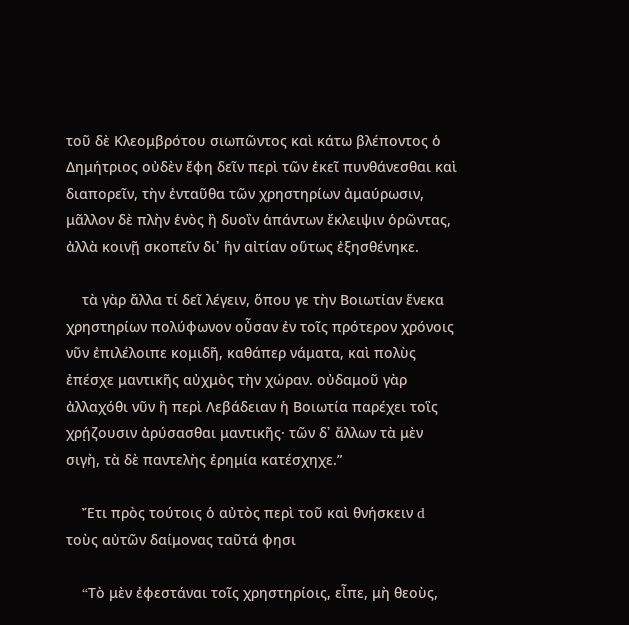τοῦ δὲ Κλεομβρότου σιωπῶντος καὶ κάτω βλέποντος ὁ Δημήτριος οὐδὲν ἔφη δεῖν περὶ τῶν ἐκεῖ πυνθάνεσθαι καὶ διαπορεῖν, τὴν ἐνταῦθα τῶν χρηστηρίων ἀμαύρωσιν, μᾶλλον δὲ πλὴν ἑνὸς ἢ δυοἲν ἁπάντων ἔκλειψιν ὁρῶντας, ἀλλὰ κοινῇ σκοπεῖν δι᾿ ἣν αἰτίαν οὕτως ἐξησθένηκε.

    τὰ γὰρ ἄλλα τί δεῖ λέγειν, ὅπου γε τὴν Βοιωτίαν ἕνεκα χρηστηρίων πολύφωνον οὖσαν ἐν τοῖς πρότερον χρόνοις νῦν ἐπιλέλοιπε κομιδῆ, καθάπερ νάματα, καὶ πολὺς ἐπέσχε μαντικῆς αὐχμὸς τὴν χώραν. οὐδαμοῦ γὰρ ἀλλαχόθι νῦν ἢ περὶ Λεβάδειαν ἡ Βοιωτία παρέχει τοἳς χρῄζουσιν ἀρύσασθαι μαντικῆς· τῶν δ᾿ ἄλλων τὰ μὲν σιγὴ, τὰ δὲ παντελὴς ἐρημία κατέσχηχε.”

    Ἔτι πρὸς τούτοις ὁ αὐτὸς περὶ τοῦ καὶ θνήσκειν d τοὺς αὐτῶν δαίμονας ταῦτά φησι

    “Tὸ μὲν ἐφεστάναι τοῖς χρηστηρίοις, εἶπε, μὴ θεοὺς,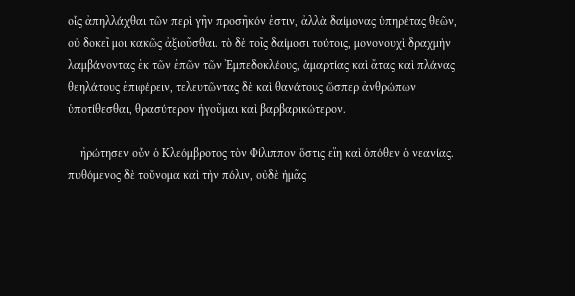οἷς ἀπηλλάχθαι τῶν περὶ γῆν προσῆκόν ἐστιν, ἀλλὰ δαίμονας ὑπηρέτας θεῶν, οὐ δοκεῖ μοι κακῶς ἀξιοῦσθαι. τὸ δὲ τοῖς δαίμοσι τούτοις, μονονουχὶ δραχμὴν λαμβάνοντας ἐκ τῶν ἐπῶν τῶν Ἐμπεδοκλέους, ἁμαρτίας καὶ ἄτας καὶ πλάνας θεηλάτους ἐπιφέρειν, τελευτῶντας δὲ καὶ θανάτους ὥσπερ ἀνθρώπων ὑποτίθεσθαι, θρασύτερον ἡγοῦμαι καὶ βαρβαρικώτερον.

    ἠρώτησεν οὖν ὁ Κλεόμβροτος τὸν Φίλιππον ὅστις εἴη καὶ ὁπόθεν ὁ νεανίας. πυθόμενος δὲ τοὔνομα καὶ τὴν πόλιν, οὐδὲ ἡμᾶς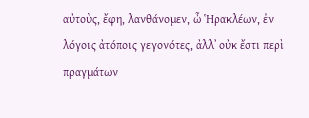αὐτοὺς, ἔφη, λανθάνομεν, ὦ Ἡρακλέων, ἐν λόγοις ἀτόποις γεγονότες, ἀλλ᾿ οὐκ ἔστι περὶ πραγμάτων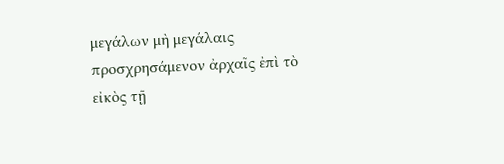μεγάλων μὴ μεγάλαις προσχρησάμενον ἀρχαῖς ἐπὶ τὸ εἰκὸς τῇ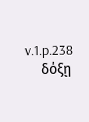v.1.p.238
    δόξῃ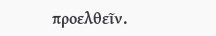προελθεῖν.